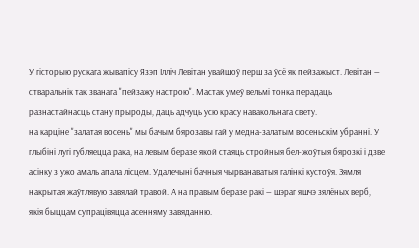У гісторыю рускага жывапісу Язэп Ілліч Левітан увайшоў перш за ўсё як пейзажыст. Левітан — стваральнік так званага "пейзажу настрою". Мастак умеў вельмі тонка перадаць разнастайнасць стану прыроды, даць адчуць усю красу навакольнага свету.
на карціне "залатая восень" мы бачым бярозавы гай у медна-залатым восеньскім убранні. У глыбіні лугі губляецца рака, на левым беразе якой стаяць стройныя бел-жоўтыя бярозкі і дзве асінку з ужо амаль апала лісцем. Удалечыні бачныя чырванаватыя галінкі кустоўя. Зямля накрытая жаўтлявую завялай травой. А на правым беразе ракі — шэраг яшчэ зялёных верб, якія быццам супрацівяцца асенняму завяданню.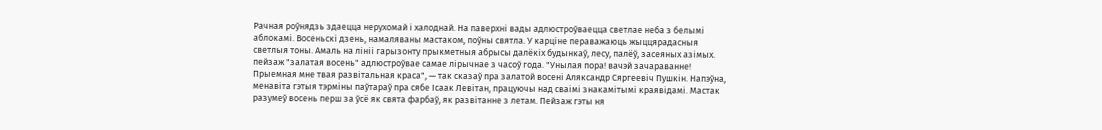Рачная роўнядзь здаецца нерухомай і халоднай. На паверхні вады адлюстроўваецца светлае неба з белымі аблокамі. Восеньскі дзень, намаляваны мастаком, поўны святла. У карціне пераважаюць жыццярадасныя светлыя тоны. Амаль на лініі гарызонту прыкметныя абрысы далёкіх будынкаў, лесу, палёў, засеяных азімых.
пейзаж "залатая восень" адлюстроўвае самае лірычнае з часоў года. "Унылая пора! вачэй зачараванне! Прыемная мне твая развітальная краса", — так сказаў пра залатой восені Аляксандр Сяргеевіч Пушкін. Напэўна, менавіта гэтыя тэрміны паўтараў пра сябе Ісаак Левітан, працуючы над сваімі знакамітымі краявідамі. Мастак разумеў восень перш за ўсё як свята фарбаў, як развітанне з летам. Пейзаж гэты ня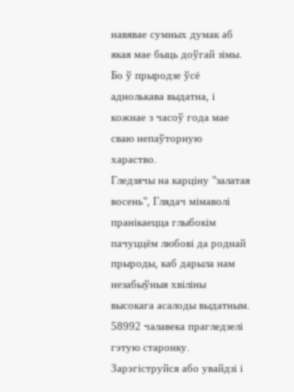навявае сумных думак аб якая мае быць доўгай зімы. Бо ў прыродзе ўсё аднолькава выдатна, і кожнае з часоў года мае сваю непаўторную хараство.
Гледзячы на карціну "залатая восень", Глядач мімаволі пранікаецца глыбокім пачуццём любові да роднай прыроды, каб дарыла нам незабыўныя хвіліны высокага асалоды выдатным.
58992 чалавека прагледзелі гэтую старонку. Зарэгіструйся або увайдзі і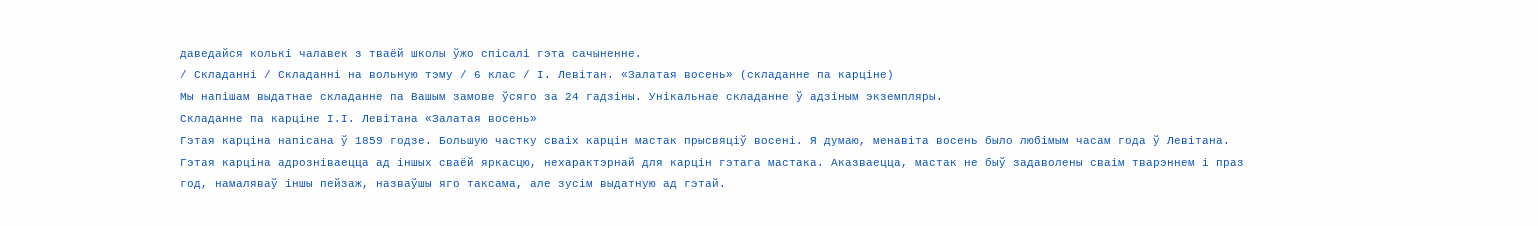даведайся колькі чалавек з тваёй школы ўжо спісалі гэта сачыненне.
/ Складанні / Складанні на вольную тэму / 6 клас / І. Левітан. «Залатая восень» (складанне па карціне)
Мы напішам выдатнае складанне па Вашым замове ўсяго за 24 гадзіны. Унікальнае складанне ў адзіным экземпляры.
Складанне па карціне І.І. Левітана «Залатая восень»
Гэтая карціна напісана ў 1859 годзе. Большую частку сваіх карцін мастак прысвяціў восені. Я думаю, менавіта восень было любімым часам года ў Левітана. Гэтая карціна адрозніваецца ад іншых сваёй яркасцю, нехарактэрнай для карцін гэтага мастака. Аказваецца, мастак не быў задаволены сваім тварэннем і праз год, намаляваў іншы пейзаж, назваўшы яго таксама, але зусім выдатную ад гэтай.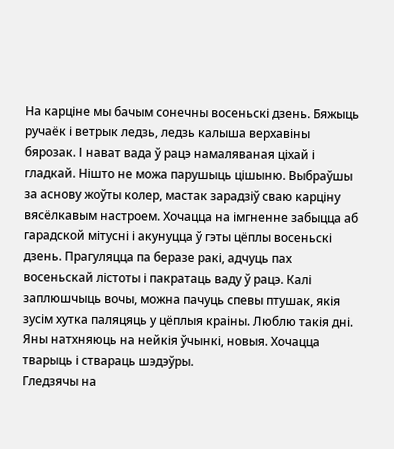На карціне мы бачым сонечны восеньскі дзень. Бяжыць ручаёк і ветрык ледзь, ледзь калыша верхавіны бярозак. І нават вада ў рацэ намаляваная ціхай і гладкай. Нішто не можа парушыць цішыню. Выбраўшы за аснову жоўты колер, мастак зарадзіў сваю карціну вясёлкавым настроем. Хочацца на імгненне забыцца аб гарадской мітусні і акунуцца ў гэты цёплы восеньскі дзень. Прагуляцца па беразе ракі, адчуць пах восеньскай лістоты і пакратаць ваду ў рацэ. Калі заплюшчыць вочы, можна пачуць спевы птушак, якія зусім хутка паляцяць у цёплыя краіны. Люблю такія дні. Яны натхняюць на нейкія ўчынкі, новыя. Хочацца тварыць і ствараць шэдэўры.
Гледзячы на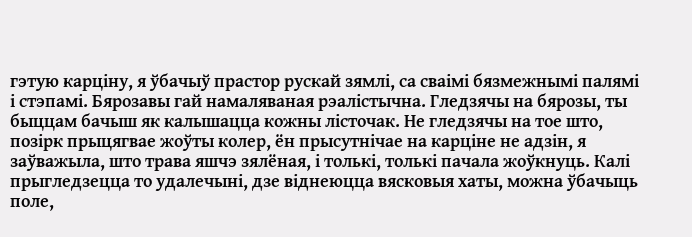гэтую карціну, я ўбачыў прастор рускай зямлі, са сваімі бязмежнымі палямі і стэпамі. Бярозавы гай намаляваная рэалістычна. Гледзячы на бярозы, ты быццам бачыш як калышацца кожны лісточак. Не гледзячы на тое што, позірк прыцягвае жоўты колер, ён прысутнічае на карціне не адзін, я заўважыла, што трава яшчэ зялёная, і толькі, толькі пачала жоўкнуць. Калі прыгледзецца то удалечыні, дзе віднеюцца вясковыя хаты, можна ўбачыць поле,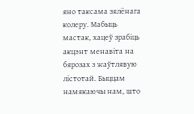яно таксама зялёнага колеру. Мабыць мастак, хацеў зрабіць акцэнт менавіта на бярозах з жаўтлявую лістотай. Быццам намякаючы нам, што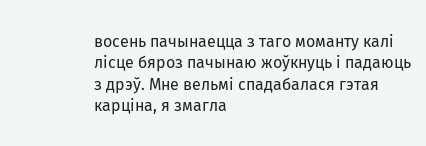восень пачынаецца з таго моманту калі лісце бяроз пачынаю жоўкнуць і падаюць з дрэў. Мне вельмі спадабалася гэтая карціна, я змагла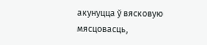акунуцца ў вясковую мясцовасць,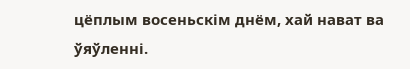цёплым восеньскім днём, хай нават ва ўяўленні.